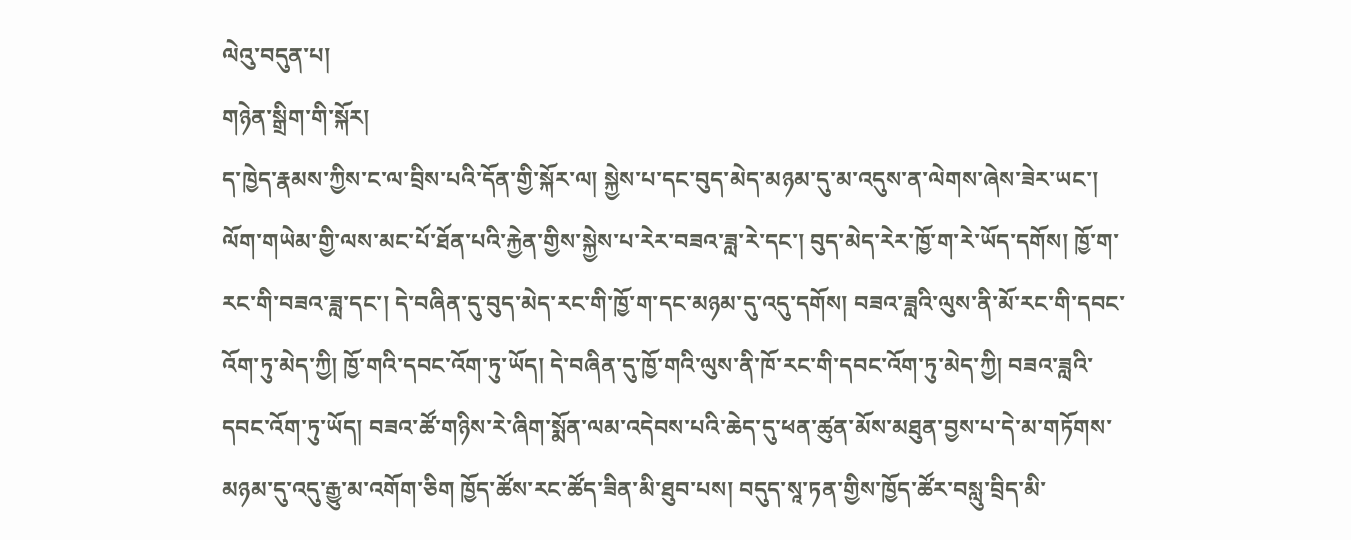ལེའུ་བདུན་པ།
གཉེན་སྒྲིག་གི་སྐོར།
ད་ཁྱེད་རྣམས་ཀྱིས་ང་ལ་བྲིས་པའི་དོན་གྱི་སྐོར་ལ། སྐྱེས་པ་དང་བུད་མེད་མཉམ་དུ་མ་འདུས་ན་ལེགས་ཞེས་ཟེར་ཡང་། ལོག་གཡེམ་གྱི་ལས་མང་པོ་ཐོན་པའི་རྐྱེན་གྱིས་སྐྱེས་པ་རེར་བཟའ་ཟླ་རེ་དང་། བུད་མེད་རེར་ཁྱོ་ག་རེ་ཡོད་དགོས། ཁྱོ་ག་རང་གི་བཟའ་ཟླ་དང་། དེ་བཞིན་དུ་བུད་མེད་རང་གི་ཁྱོ་ག་དང་མཉམ་དུ་འདུ་དགོས། བཟའ་ཟླའི་ལུས་ནི་མོ་རང་གི་དབང་འོག་ཏུ་མེད་ཀྱི། ཁྱོ་གའི་དབང་འོག་ཏུ་ཡོད། དེ་བཞིན་དུ་ཁྱོ་གའི་ལུས་ནི་ཁོ་རང་གི་དབང་འོག་ཏུ་མེད་ཀྱི། བཟའ་ཟླའི་དབང་འོག་ཏུ་ཡོད། བཟའ་ཚོ་གཉིས་རེ་ཞིག་སྨོན་ལམ་འདེབས་པའི་ཆེད་དུ་ཕན་ཚུན་མོས་མཐུན་བྱས་པ་དེ་མ་གཏོགས་མཉམ་དུ་འདུ་རྒྱུ་མ་འགོག་ཅིག ཁྱོད་ཚོས་རང་ཚོད་ཟིན་མི་ཐུབ་པས། བདུད་སཱ་ཏན་གྱིས་ཁྱོད་ཚོར་བསླུ་བྲིད་མི་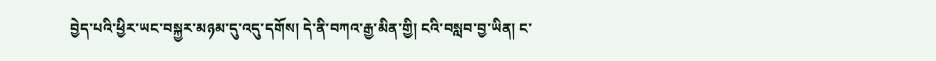བྱེད་པའི་ཕྱིར་ཡང་བསྐྱར་མཉམ་དུ་འདུ་དགོས། དེ་ནི་བཀའ་རྒྱ་མིན་གྱི། ངའི་བསླབ་བྱ་ཡིན། ང་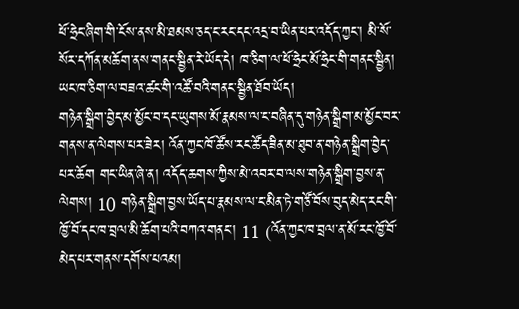ཕོ་ཧྲེང་ཞིག་གི་ངོས་ནས་མི་ཐམས་ཅད་ང་རང་དང་འདྲ་བ་ཡིན་པར་འདོད་ཀྱང་། མི་སོ་སོར་དཀོན་མཆོག་ནས་གནང་སྦྱིན་རེ་ཡོད་དེ། ཁ་ཅིག་ལ་ཕོ་ཧྲེང་མོ་ཧྲེང་གི་གནང་སྦྱིན། ཡང་ཁ་ཅིག་ལ་བཟའ་ཚང་གི་འཚོ་བའི་གནང་སྦྱིན་ཐོབ་ཡོད།
གཉེན་སྒྲིག་བྱེད་མ་མྱོང་བ་དང་ཡུགས་མོ་རྣམས་ལ་ང་བཞིན་དུ་གཉེན་སྒྲིག་མ་མྱོང་བར་གནས་ན་ལེགས་པར་ཟེར། འོན་ཀྱང་ཁོ་ཚོས་རང་ཚོད་ཟིན་མ་ཐུབ་ན་གཉེན་སྒྲིག་བྱེད་པར་ཆོག གང་ཡིན་ཞེ་ན། འདོད་ཆགས་ཀྱིས་མེ་འབར་བ་ལས་གཉེན་སྒྲིག་བྱས་ན་ལེགས། 10 གཉེན་སྒྲིག་བྱས་ཡོད་པ་རྣམས་ལ་ང་མིན་ཏེ་གཙོ་བོས་བུད་མེད་རང་གི་ཁྱོ་བོ་དང་ཁ་བྲལ་མི་ཆོག་པའི་བཀའ་གནང་། 11 (འོན་ཀྱང་ཁ་བྲལ་ན་མོ་རང་ཁྱོ་བོ་མེད་པར་གནས་དགོས་པའམ།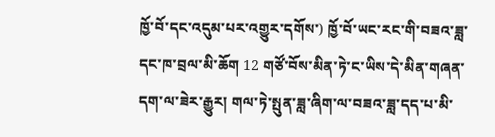ཁྱོ་བོ་དང་འདུམ་པར་འགྱུར་དགོས་) ཁྱོ་བོ་ཡང་རང་གི་བཟའ་ཟླ་དང་ཁ་བྲལ་མི་ཆོག 12 གཙོ་བོས་མིན་ཏེ་ང་ཡིས་དེ་མིན་གཞན་དག་ལ་ཟེར་རྒྱུར། གལ་ཏེ་སྤུན་ཟླ་ཞིག་ལ་བཟའ་ཟླ་དད་པ་མི་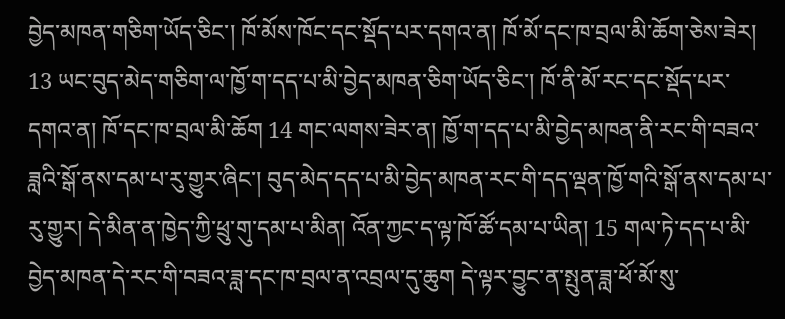བྱེད་མཁན་གཅིག་ཡོད་ཅིང་། ཁོ་མོས་ཁོང་དང་སྡོད་པར་དགའ་ན། ཁོ་མོ་དང་ཁ་བྲལ་མི་ཆོག་ཅེས་ཟེར། 13 ཡང་བུད་མེད་གཅིག་ལ་ཁྱོ་ག་དད་པ་མི་བྱེད་མཁན་ཅིག་ཡོད་ཅིང་། ཁོ་ནི་མོ་རང་དང་སྡོད་པར་དགའ་ན། ཁོ་དང་ཁ་བྲལ་མི་ཆོག 14 གང་ལགས་ཟེར་ན། ཁྱོ་ག་དད་པ་མི་བྱེད་མཁན་ནི་རང་གི་བཟའ་ཟླའི་སྒོ་ནས་དམ་པ་རུ་གྱུར་ཞིང་། བུད་མེད་དད་པ་མི་བྱེད་མཁན་རང་གི་དད་ལྡན་ཁྱོ་གའི་སྒོ་ནས་དམ་པ་རུ་གྱུར། དེ་མིན་ན་ཁྱེད་ཀྱི་ཕྲུ་གུ་དམ་པ་མིན། འོན་ཀྱང་ད་ལྟ་ཁོ་ཚོ་དམ་པ་ཡིན། 15 གལ་ཏེ་དད་པ་མི་བྱེད་མཁན་དེ་རང་གི་བཟའ་ཟླ་དང་ཁ་བྲལ་ན་འབྲལ་དུ་ཆུག དེ་ལྟར་བྱུང་ན་སྤུན་ཟླ་ཕོ་མོ་སུ་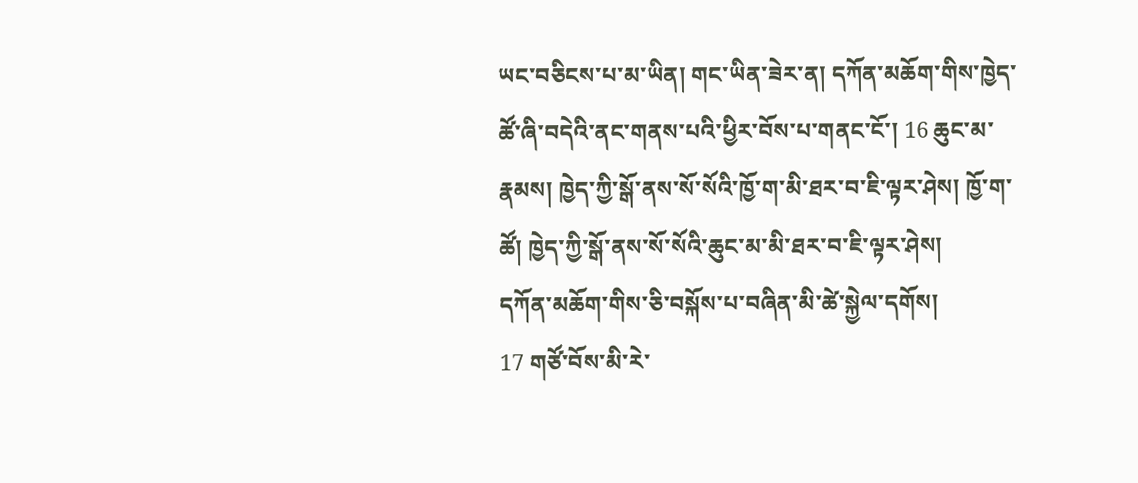ཡང་བཅིངས་པ་མ་ཡིན། གང་ཡིན་ཟེར་ན། དཀོན་མཆོག་གིས་ཁྱེད་ཚོ་ཞི་བདེའི་ནང་གནས་པའི་ཕྱིར་བོས་པ་གནང་ངོ་། 16 ཆུང་མ་རྣམས། ཁྱེད་ཀྱི་སྒོ་ནས་སོ་སོའི་ཁྱོ་ག་མི་ཐར་བ་ཇི་ལྟར་ཤེས། ཁྱོ་ག་ཚོ། ཁྱེད་ཀྱི་སྒོ་ནས་སོ་སོའི་ཆུང་མ་མི་ཐར་བ་ཇི་ལྟར་ཤེས།
དཀོན་མཆོག་གིས་ཅི་བསྐོས་པ་བཞིན་མི་ཚེ་སྐྱེལ་དགོས།
17 གཙོ་བོས་མི་རེ་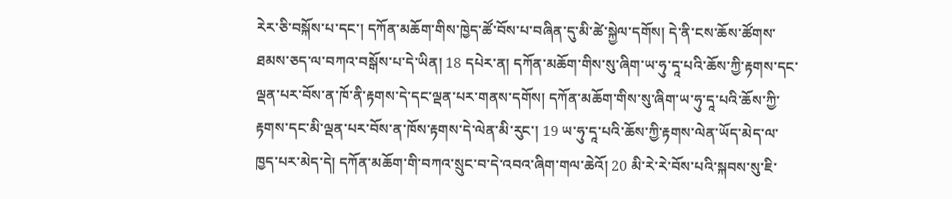རེར་ཅི་བསྐོས་པ་དང་། དཀོན་མཆོག་གིས་ཁྱེད་ཚོ་བོས་པ་བཞིན་དུ་མི་ཚེ་སྐྱེལ་དགོས། དེ་ནི་ངས་ཆོས་ཚོགས་ཐམས་ཅད་ལ་བཀའ་བསྒོས་པ་དེ་ཡིན། 18 དཔེར་ན། དཀོན་མཆོག་གིས་སུ་ཞིག་ཡ་ཧུ་དཱ་པའི་ཆོས་ཀྱི་རྟགས་དང་ལྡན་པར་བོས་ན་ཁོ་ནི་རྟགས་དེ་དང་ལྡན་པར་གནས་དགོས། དཀོན་མཆོག་གིས་སུ་ཞིག་ཡ་ཧུ་དཱ་པའི་ཆོས་ཀྱི་རྟགས་དང་མི་ལྡན་པར་བོས་ན་ཁོས་རྟགས་དེ་ལེན་མི་རུང་། 19 ཡ་ཧུ་དཱ་པའི་ཆོས་ཀྱི་རྟགས་ལེན་ཡོད་མེད་ལ་ཁྱད་པར་མེད་དེ། དཀོན་མཆོག་གི་བཀའ་སྲུང་བ་དེ་འབའ་ཞིག་གལ་ཆེའོ། 20 མི་རེ་རེ་བོས་པའི་སྐབས་སུ་ཇི་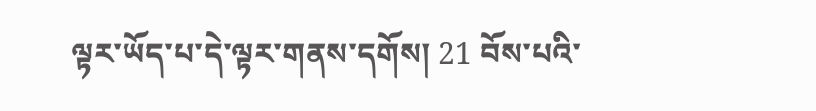ལྟར་ཡོད་པ་དེ་ལྟར་གནས་དགོས། 21 བོས་པའི་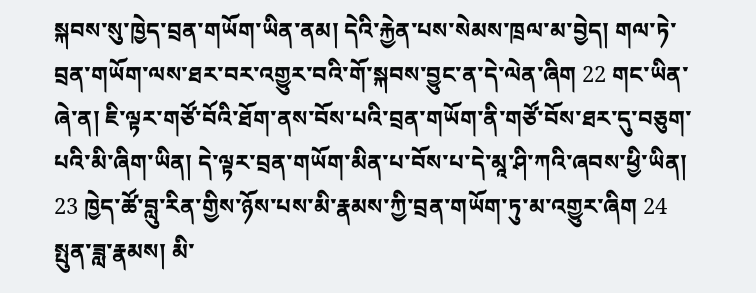སྐབས་སུ་ཁྱེད་བྲན་གཡོག་ཡིན་ནམ། དེའི་རྐྱེན་པས་སེམས་ཁྲལ་མ་བྱེད། གལ་ཏེ་བྲན་གཡོག་ལས་ཐར་བར་འགྱུར་བའི་གོ་སྐབས་བྱུང་ན་དེ་ལེན་ཞིག 22 གང་ཡིན་ཞེ་ན། ཇི་ལྟར་གཙོ་བོའི་ཐོག་ནས་བོས་པའི་བྲན་གཡོག་ནི་གཙོ་བོས་ཐར་དུ་བཅུག་པའི་མི་ཞིག་ཡིན། དེ་ལྟར་བྲན་གཡོག་མིན་པ་བོས་པ་དེ་མཱ་ཤི་ཀའི་ཞབས་ཕྱི་ཡིན། 23 ཁྱེད་ཚོ་བླུ་རིན་གྱིས་ཉོས་པས་མི་རྣམས་ཀྱི་བྲན་གཡོག་ཏུ་མ་འགྱུར་ཞིག 24 སྤུན་ཟླ་རྣམས། མི་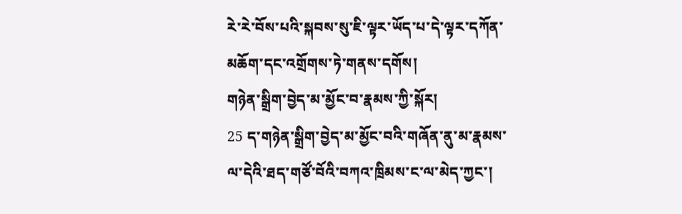རེ་རེ་བོས་པའི་སྐབས་སུ་ཇི་ལྟར་ཡོད་པ་དེ་ལྟར་དཀོན་མཆོག་དང་འགྲོགས་ཏེ་གནས་དགོས།
གཉེན་སྒྲིག་བྱེད་མ་མྱོང་བ་རྣམས་ཀྱི་སྐོར།
25 ད་གཉེན་སྒྲིག་བྱེད་མ་མྱོང་བའི་གཞོན་ནུ་མ་རྣམས་ལ་དེའི་ཐད་གཙོ་བོའི་བཀའ་ཁྲིམས་ང་ལ་མེད་ཀྱང་།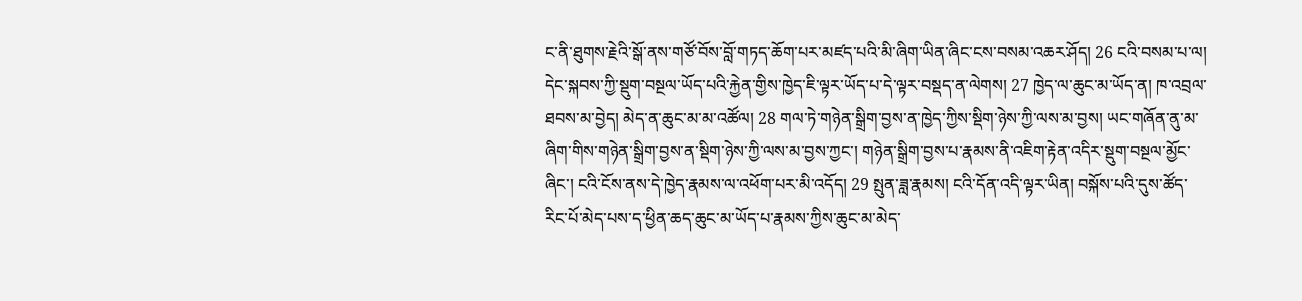ང་ནི་ཐུགས་རྗེའི་སྒོ་ནས་གཙོ་བོས་བློ་གཏད་ཆོག་པར་མཛད་པའི་མི་ཞིག་ཡིན་ཞིང་ངས་བསམ་འཆར་ཤོད། 26 ངའི་བསམ་པ་ལ། དེང་སྐབས་ཀྱི་སྡུག་བསྔལ་ཡོད་པའི་རྐྱེན་གྱིས་ཁྱེད་ཇི་ལྟར་ཡོད་པ་དེ་ལྟར་བསྡད་ན་ལེགས། 27 ཁྱེད་ལ་ཆུང་མ་ཡོད་ན། ཁ་འབྲལ་ཐབས་མ་བྱེད། མེད་ན་ཆུང་མ་མ་འཚོལ། 28 གལ་ཏེ་གཉེན་སྒྲིག་བྱས་ན་ཁྱེད་ཀྱིས་སྡིག་ཉེས་ཀྱི་ལས་མ་བྱས། ཡང་གཞོན་ནུ་མ་ཞིག་གིས་གཉེན་སྒྲིག་བྱས་ན་སྡིག་ཉེས་ཀྱི་ལས་མ་བྱས་ཀྱང་། གཉེན་སྒྲིག་བྱས་པ་རྣམས་ནི་འཇིག་རྟེན་འདིར་སྡུག་བསྔལ་མྱོང་ཞིང་། ངའི་ངོས་ནས་དེ་ཁྱེད་རྣམས་ལ་འཕོག་པར་མི་འདོད། 29 སྤུན་ཟླ་རྣམས། ངའི་དོན་འདི་ལྟར་ཡིན། བསྐོས་པའི་དུས་ཚོད་རིང་པོ་མེད་པས་ད་ཕྱིན་ཆད་ཆུང་མ་ཡོད་པ་རྣམས་ཀྱིས་ཆུང་མ་མེད་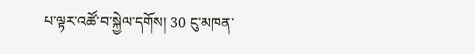པ་ལྟར་འཚོ་བ་སྐྱེལ་དགོས། 30 ངུ་མཁན་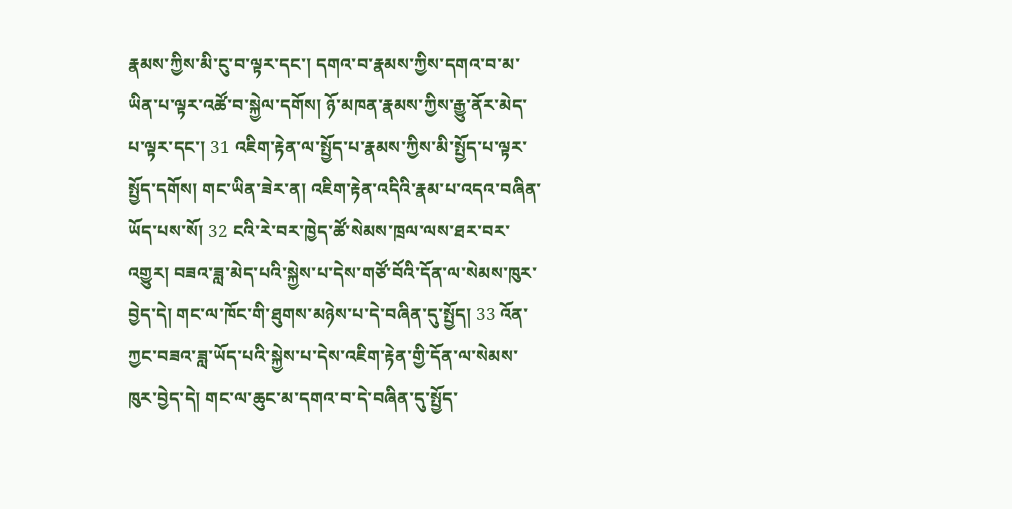རྣམས་ཀྱིས་མི་ངུ་བ་ལྟར་དང་། དགའ་བ་རྣམས་ཀྱིས་དགའ་བ་མ་ཡིན་པ་ལྟར་འཚོ་བ་སྐྱེལ་དགོས། ཉོ་མཁན་རྣམས་ཀྱིས་རྒྱུ་ནོར་མེད་པ་ལྟར་དང་། 31 འཇིག་རྟེན་ལ་སྤྱོད་པ་རྣམས་ཀྱིས་མི་སྤྱོད་པ་ལྟར་སྤྱོད་དགོས། གང་ཡིན་ཟེར་ན། འཇིག་རྟེན་འདིའི་རྣམ་པ་འདའ་བཞིན་ཡོད་པས་སོ། 32 ངའི་རེ་བར་ཁྱེད་ཚོ་སེམས་ཁྲལ་ལས་ཐར་བར་འགྱུར། བཟའ་ཟླ་མེད་པའི་སྐྱེས་པ་དེས་གཙོ་བོའི་དོན་ལ་སེམས་ཁུར་བྱེད་དེ། གང་ལ་ཁོང་གི་ཐུགས་མཉེས་པ་དེ་བཞིན་དུ་སྤྱོད། 33 འོན་ཀྱང་བཟའ་ཟླ་ཡོད་པའི་སྐྱེས་པ་དེས་འཇིག་རྟེན་གྱི་དོན་ལ་སེམས་ཁུར་བྱེད་དེ། གང་ལ་ཆུང་མ་དགའ་བ་དེ་བཞིན་དུ་སྤྱོད་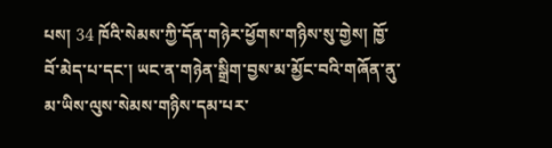པས། 34 ཁོའི་སེམས་ཀྱི་དོན་གཉེར་ཕྱོགས་གཉིས་སུ་གྱེས། ཁྱོ་བོ་མེད་པ་དང་། ཡང་ན་གཉེན་སྒྲིག་བྱས་མ་མྱོང་བའི་གཞོན་ནུ་མ་ཡིས་ལུས་སེམས་གཉིས་དམ་པར་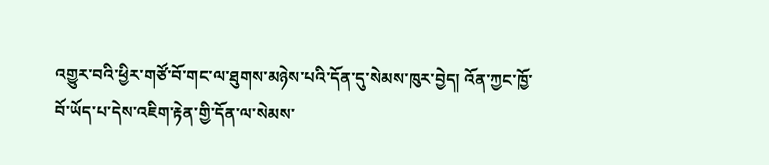འགྱུར་བའི་ཕྱིར་གཙོ་བོ་གང་ལ་ཐུགས་མཉེས་པའི་དོན་དུ་སེམས་ཁུར་བྱེད། འོན་ཀྱང་ཁྱོ་བོ་ཡོད་པ་དེས་འཇིག་རྟེན་གྱི་དོན་ལ་སེམས་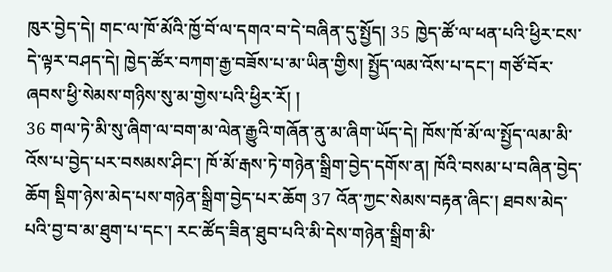ཁུར་བྱེད་དེ། གང་ལ་ཁོ་མོའི་ཁྱོ་བོ་ལ་དགའ་བ་དེ་བཞིན་དུ་སྤྱོད། 35 ཁྱེད་ཚོ་ལ་ཕན་པའི་ཕྱིར་ངས་དེ་ལྟར་བཤད་དེ། ཁྱེད་ཚོར་བཀག་རྒྱ་བཟོས་པ་མ་ཡིན་གྱིས། སྤྱོད་ལམ་འོས་པ་དང་། གཙོ་བོར་ཞབས་ཕྱི་སེམས་གཉིས་སུ་མ་གྱེས་པའི་ཕྱིར་རོ། །
36 གལ་ཏེ་མི་སུ་ཞིག་ལ་བག་མ་ལེན་རྒྱུའི་གཞོན་ནུ་མ་ཞིག་ཡོད་དེ། ཁོས་ཁོ་མོ་ལ་སྤྱོད་ལམ་མི་འོས་པ་བྱེད་པར་བསམས་ཤིང་། ཁོ་མོ་རྒས་ཏེ་གཉེན་སྒྲིག་བྱེད་དགོས་ན། ཁོའི་བསམ་པ་བཞིན་བྱེད་ཆོག སྡིག་ཉེས་མེད་པས་གཉེན་སྒྲིག་བྱེད་པར་ཆོག 37 འོན་ཀྱང་སེམས་བརྟན་ཞིང་། ཐབས་མེད་པའི་བྱ་བ་མ་ཐུག་པ་དང་། རང་ཚོད་ཟིན་ཐུབ་པའི་མི་དེས་གཉེན་སྒྲིག་མི་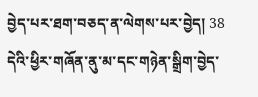བྱེད་པར་ཐག་བཅད་ན་ལེགས་པར་བྱེད། 38 དེའི་ཕྱིར་གཞོན་ནུ་མ་དང་གཉེན་སྒྲིག་བྱེད་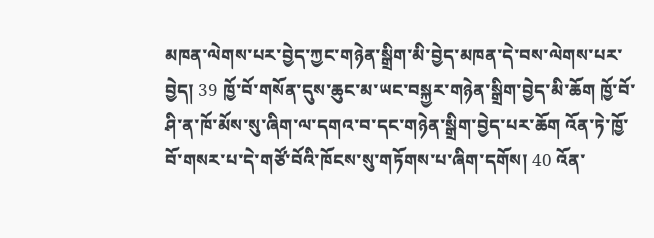མཁན་ལེགས་པར་བྱེད་ཀྱང་གཉེན་སྒྲིག་མི་བྱེད་མཁན་དེ་བས་ལེགས་པར་བྱེད། 39 ཁྱོ་བོ་གསོན་དུས་ཆུང་མ་ཡང་བསྐྱར་གཉེན་སྒྲིག་བྱེད་མི་ཆོག ཁྱོ་བོ་ཤི་ན་ཁོ་མོས་སུ་ཞིག་ལ་དགའ་བ་དང་གཉེན་སྒྲིག་བྱེད་པར་ཆོག འོན་ཏེ་ཁྱོ་བོ་གསར་པ་དེ་གཙོ་བོའི་ཁོངས་སུ་གཏོགས་པ་ཞིག་དགོས། 40 འོན་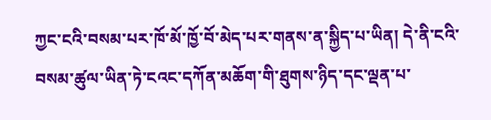ཀྱང་ངའི་བསམ་པར་ཁོ་མོ་ཁྱོ་བོ་མེད་པར་གནས་ན་སྐྱིད་པ་ཡིན། དེ་ནི་ངའི་བསམ་ཚུལ་ཡིན་ཏེ་ངའང་དཀོན་མཆོག་གི་ཐུགས་ཉིད་དང་ལྡན་པ་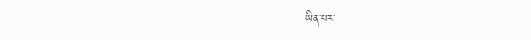ཡིན་པར་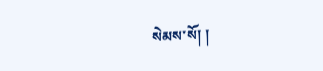སེམས་སོ། །